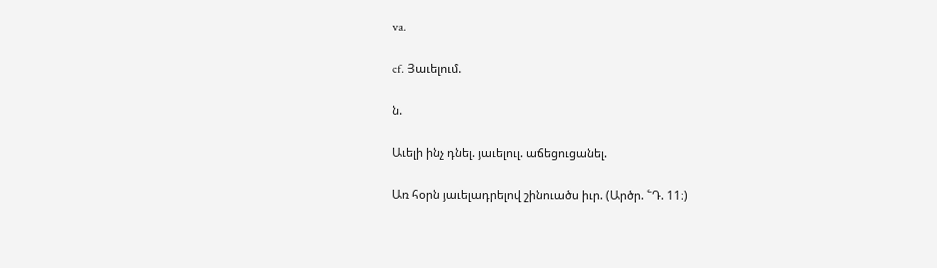va.

cf. Յաւելում.

ն.

Աւելի ինչ դնել. յաւելուլ. աճեցուցանել.

Առ հօրն յաւելադրելով շինուածս իւր. (Արծր. ՟Դ. 11։)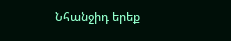Նհանջիդ երեք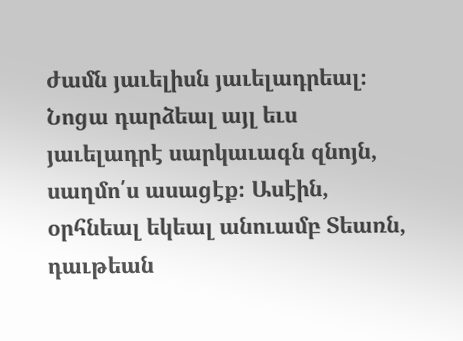ժամն յաւելիսն յաւելադրեալ։ Նոցա դարձեալ այլ եւս յաւելադրէ սարկաւագն զնոյն, սաղմո՛ս ասացէք։ Ասէին, օրհնեալ եկեալ անուամբ Տեառն, դաւթեան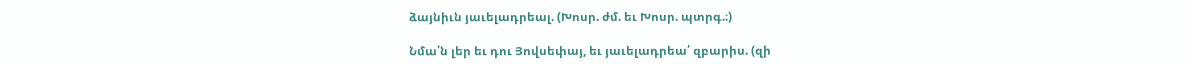ձայնիւն յաւելադրեալ. (Խոսր. ժմ. եւ Խոսր. պտրգ.։)

Նմա՛ն լեր եւ դու Յովսեփայ, եւ յաւելադրեա՛ զբարիս. (զի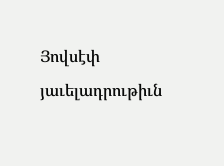Յովսէփ յաւելադրութիւն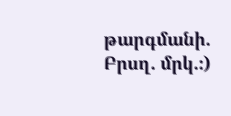թարգմանի. Բրսղ. մրկ.։)